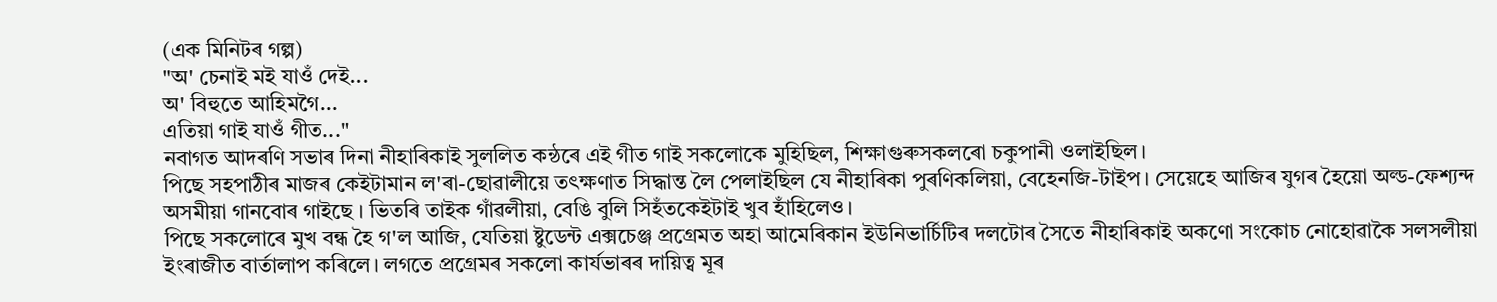(এক মিনিটৰ গল্প)
"অ' চেনাই মই যাওঁ দেই...
অ' বিহুতে আহিমগৈ...
এতিয়া গাই যাওঁ গীত..."
নবাগত আদৰণি সভাৰ দিনা নীহাৰিকাই সুললিত কন্ঠৰে এই গীত গাই সকলোকে মুহিছিল, শিক্ষাগুৰুসকলৰো চকুপানী ওলাইছিল।
পিছে সহপাঠীৰ মাজৰ কেইটামান ল'ৰা-ছোৱালীয়ে তৎক্ষণাত সিদ্ধান্ত লৈ পেলাইছিল যে নীহাৰিকা পুৰণিকলিয়া, বেহেনজি-টাইপ। সেয়েহে আজিৰ যুগৰ হৈয়ো অল্ড-ফেশ্যন্দ অসমীয়া গানবোৰ গাইছে । ভিতৰি তাইক গাঁৱলীয়া, বেঙি বুলি সিহঁতকেইটাই খুব হাঁহিলেও।
পিছে সকলোৰে মুখ বন্ধ হৈ গ'ল আজি, যেতিয়া ষ্টুডেন্ট এক্সচেঞ্জ প্ৰগ্ৰেমত অহা আমেৰিকান ইউনিভাৰ্চিটিৰ দলটোৰ সৈতে নীহাৰিকাই অকণো সংকোচ নোহোৱাকৈ সলসলীয়া ইংৰাজীত বাৰ্তালাপ কৰিলে। লগতে প্ৰগ্ৰেমৰ সকলো কাৰ্যভাৰৰ দায়িত্ব মূৰ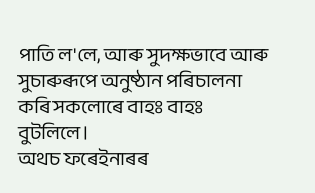পাতি ল'লে, আৰু সুদক্ষভাবে আৰু সুচাৰুৰূপে অনুষ্ঠান পৰিচালনা কৰি সকলোৰে বাহঃ বাহঃ বুটলিলে।
অথচ ফৰেইনাৰৰ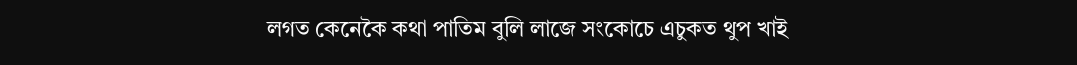লগত কেনেকৈ কথা পাতিম বুলি লাজে সংকোচে এচুকত থুপ খাই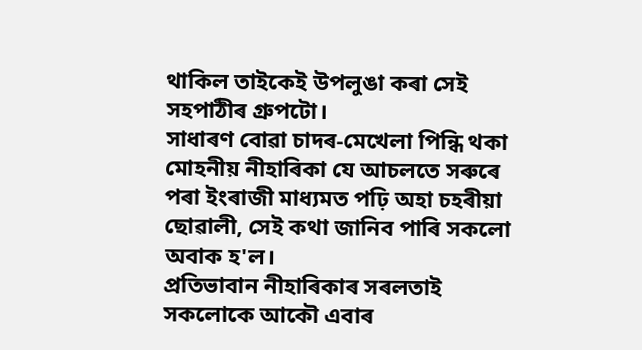থাকিল তাইকেই উপলুঙা কৰা সেই সহপাঠীৰ গ্ৰুপটো।
সাধাৰণ বোৱা চাদৰ-মেখেলা পিন্ধি থকা মোহনীয় নীহাৰিকা যে আচলতে সৰুৰে পৰা ইংৰাজী মাধ্যমত পঢ়ি অহা চহৰীয়া ছোৱালী, সেই কথা জানিব পাৰি সকলো অবাক হ'ল।
প্ৰতিভাবান নীহাৰিকাৰ সৰলতাই সকলোকে আকৌ এবাৰ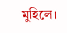মুহিলে।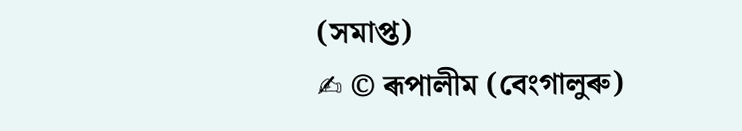(সমাপ্ত)
✍ © ৰূপালীম (বেংগালুৰু)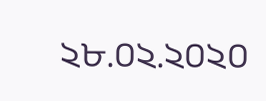২৮.০২.২০২০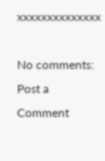xxxxxxxxxxxxxx

No comments:
Post a Comment